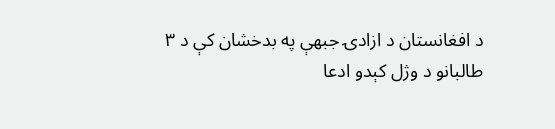د افغانستان د ازادۍ جبهې په بدخشان کې د ۳ طالبانو د وژل کېدو ادعا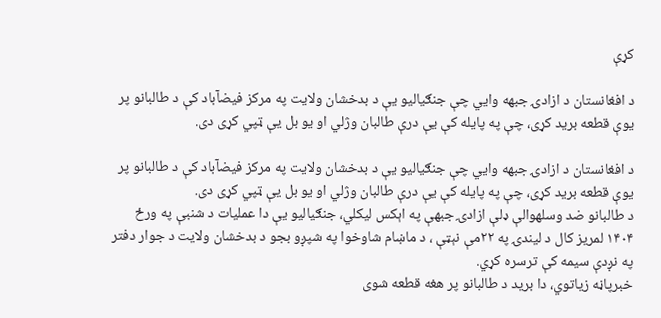کړې

د افغانستان د ازادۍ جبهه وایي چې جنګیالیو یې د بدخشان ولایت په مرکز فیضآباد کې د طالبانو پر یوې قطعه برید کړی، چې په پایله کې یې درې طالبان وژلي او یو بل یې ټپي کړی دی.

د افغانستان د ازادۍ جبهه وایي چې جنګیالیو یې د بدخشان ولایت په مرکز فیضآباد کې د طالبانو پر یوې قطعه برید کړی، چې په پایله کې یې درې طالبان وژلي او یو بل یې ټپي کړی دی.
د طالبانو ضد وسلهوالې ډلې ازادۍ جبهې په اېکس لیکلي، جنګیالیو یې دا عملیات د شنبې په ورځ ۱۴۰۴ لمریز کال د لیندۍ په ۲۲مې نېټې ، د ماښام شاوخوا په شپږو بجو د بدخشان ولایت د جوار دفتر په نږدې سیمه کې ترسره کړي.
خبرپاڼه زیاتوي، دا برید د طالبانو پر هغه قطعه شوی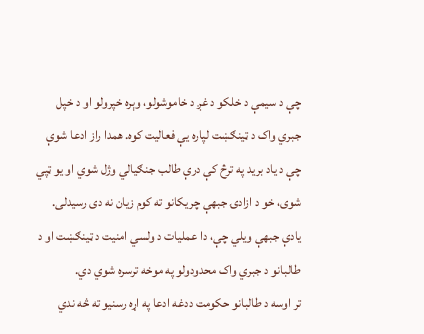چې د سیمې د خلکو د غږ د خاموشولو، وېره خپرولو او د خپل جبري واک د ټینګښت لپاره یې فعالیت کوه. همدا راز ادعا شوې چې د یاد برید په ترڅ کې درې طالب جنګیالي وژل شوي او یو ټپي شوی، خو د ازادۍ جبهې چریکانو ته کوم زیان نه دی رسیدلی.
یادې جبهې ویلي چې، دا عملیات د ولسي امنیت د ټینګښت او د طالبانو د جبري واک محدودولو په موخه ترسره شوي دي.
تر اوسه د طالبانو حکومت ددغه ادعا په اړه رسنیو ته څه ندي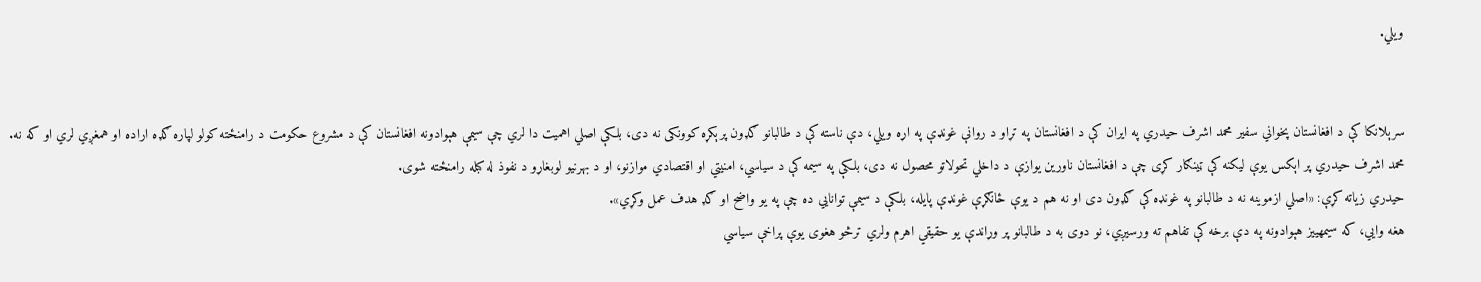ویلي.


سرېلانکا کې د افغانستان پخواني سفیر محمد اشرف حیدري په ایران کې د افغانستان په تړاو د روانې غونډې په اړه ویلي، دې ناسته کې د طالبانو ګډون پرېکړه کوونکی نه دی، بلکې اصلي اهمیت دا لري چې سیمې هېوادونه افغانستان کې د مشروع حکومت د رامنځته کولو لپاره ګډه اراده او همغږي لري او که نه.
محمد اشرف حیدري پر اېکس یوې لیکنه کې ټینګار کړی چې د افغانستان ناورین یوازې د داخلي تحولاتو محصول نه دی، بلکې په سیمه کې د سیاسي، امنیتي او اقتصادي موازنو، او د بهرنیو لوبغاړو د نفوذ له کبله رامنځته شوی.
حیدري زیاته کړې: «اصلي ازموینه نه د طالبانو په غونډه کې ګډون دی او نه هم د یوې ځانګړې غونډې پایله، بلکې د سیمې توانایي ده چې په یو واضح او ګډ هدف عمل وکړي».
هغه وايي، که سیمهییز هېوادونه په دې برخه کې تفاهم ته ورسیږي، نو دوی به د طالبانو پر وړاندې یو حقیقي اهرم ولري ترڅو هغوی یوې پراخې سیاسي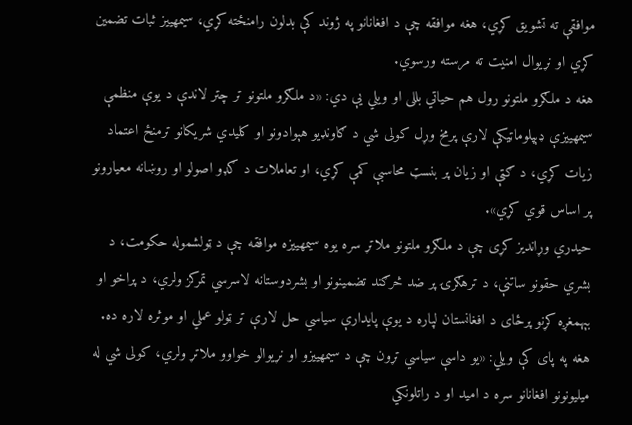موافقې ته تشویق کړي، هغه موافقه چې د افغانانو په ژوند کې بدلون رامنځته کړي، سیمهییز ثبات تضمین کړي او نړیوال امنیت ته مرسته ورسوي.
هغه د ملګرو ملتونو رول هم حیاتي بللی او ویلي یې دي: «د ملګرو ملتونو تر چتر لاندې د یوې منظمې سیمهییزې ډېپلوماټیکې لارې پرمخ وړل کولی شي د ګاونډیو هېوادونو او کلیدي شریکانو ترمنځ اعتماد زیات کړي، د ګټې او زیان پر بنسټ محاسبې کمې کړي، او تعاملات د ګډو اصولو او روښانه معیارونو پر اساس قوي کړي».
حیدري وړاندیز کړی چې د ملګرو ملتونو ملاتړ سره یوه سیمهییزه موافقه چې د ټولشموله حکومت، د بشري حقونو ساتنې، د ترهګرۍ پر ضد څرګند تضمینونو او بشردوستانه لاسرسي تمرکز ولري، د پراخو او بېهمغږه کړنو پرځای د افغانستان لپاره د یوې پایدارې سیاسي حل لارې تر ټولو عملي او موثره لاره ده.
هغه په پای کې ویلي: «یو داسې سیاسي تړون چې د سیمهییزو او نړیوالو خواوو ملاتړ ولري، کولی شي له میلیونونو افغانانو سره د امید او د راتلونکي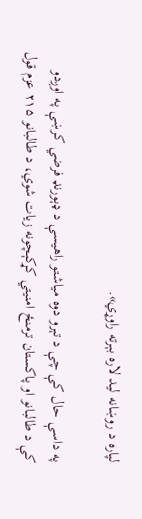لپاره د روښانه لید لاره بېرته راوړي».

په داسې حال کې چې د تېرو دوه میاشتو راهیسې د ډېورنډ فرضي کرښې په اوږدو کې د طالبانو او پاکستان ترمنځ امنیتي کړکېچونه زیات شوي، د طالبانو ۲۱۵ عزم قول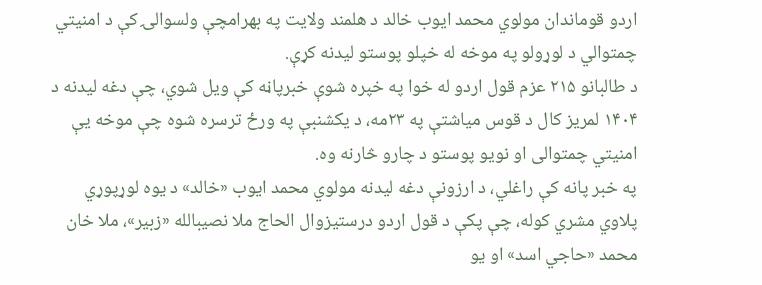اردو قوماندان مولوي محمد ایوب خالد د هلمند ولایت په بهرامچې ولسوالۍ کې د امنیتي چمتوالي د لوړولو په موخه له خپلو پوستو لیدنه کړې.
د طالبانو ۲۱۵ عزم قول اردو له خوا په خپره شوې خبرپاڼه کې ویل شوي، چې دغه لیدنه د ۱۴۰۴ لمریز کال د قوس میاشتې په ۲۳مه، د یکشنبې په ورځ ترسره شوه چې موخه یې امنیتي چمتوالی او نویو پوستو د چارو څارنه وه.
په خبر پانه کې راغلي، د ارزونې دغه لیدنه مولوي محمد ایوب «خالد» د یوه لوړپوړي پلاوي مشري کوله، چې پکې د قول اردو درستیزوال الحاج ملا نصیبالله «زبیر»، ملا خان محمد «حاجي اسد» او یو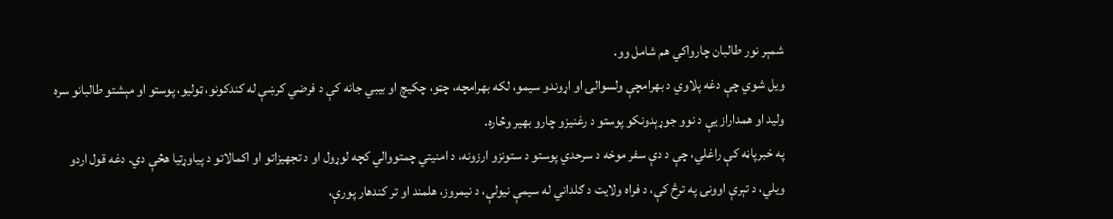شمېر نور طالبان چارواکي هم شامل وو.
ویل شوي چې دغه پلاوي د بهرامچې ولسوالۍ او اړوندو سیمو، لکه بهرامچه، چټو، چکيچ او بيبي جانه کې د فرضي کرښې له کندکونو، ټولیو، پوستو او مېشتو طالبانو سره ولید او همداراز یې د نوو جوړېدونکو پوستو د رغنیزو چارو بهیر وڅاره.
په خبرپاڼه کې راغلي، چې د دې سفر موخه د سرحدي پوستو د ستونزو ارزونه، د امنیتي چمتووالي کچه لوړول او د تجهیزاتو او اکمالاتو د پیاوړتیا هڅې دي. دغه قول اردو ویلي، د تېرې اوونۍ په ترڅ کې، د فراه ولایت د ګلداني له سیمې نیولې، د نیمروز، هلمند او تر کندهار پورې،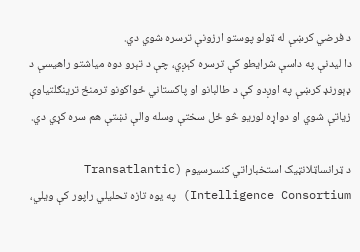د فرضي کرښې له ټولو پوستو ارزونې ترسره شوي دي.
دا لیدنې په داسې شرایطو کې ترسره کېږي، چې د تېرو دوه میاشتو راهیسې د ډېورنډ کرښې په اوږدو کې د طالبانو او پاکستاني ځواکونو ترمنځ ترینګلتیاوې زیاتې شوي او دواړه لوريو څو ځل سختې وسله والې نښتې هم سره کړي دي.

د ټرانساټلانټیک استخباراتي کنسرسیوم (Transatlantic Intelligence Consortium) په یوه تازه تحلیلي راپور کې ویلي،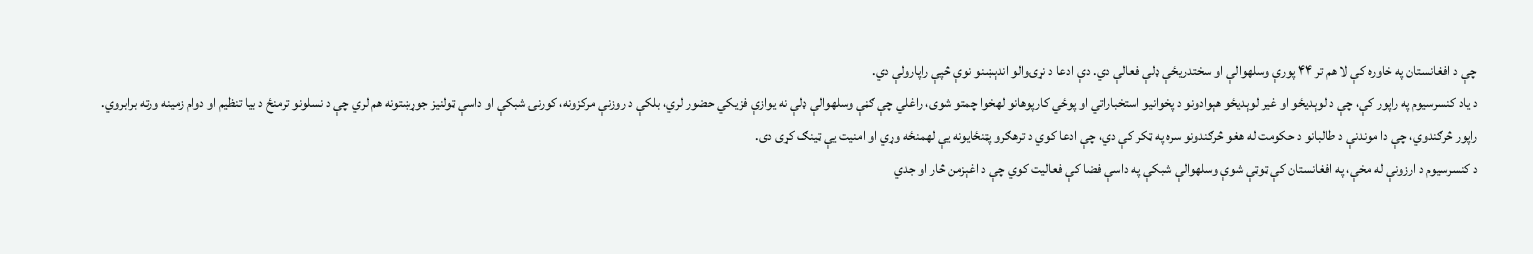چې د افغانستان په خاوره کې لا هم تر ۴۴ پورې وسلهوالې او سختدریځې ډلې فعالې دي. دې ادعا د نړۍوالو اندېښنو نوې څپې راپارولې دي.
د یاد کنسرسیوم په راپور کې، چې د لوېدیځو او غیر لوېدیځو هېوادونو د پخوانیو استخباراتي او پوځي کارپوهانو لهخوا چمتو شوی، راغلي چې ګڼې وسلهوالې ډلې نه یوازې فزیکي حضور لري، بلکې د روزنې مرکزونه، کورنۍ شبکې او داسې ټولنیز جوړښتونه هم لري چې د نسلونو ترمنځ د بیا تنظیم او دوام زمینه ورته برابروي.
راپور څرګندوي، چې دا موندنې د طالبانو د حکومت له هغو څرګندونو سره په ټکر کې دي، چې ادعا کوي د ترهګرو پټنځایونه یې لهمنځه وړي او امنیت یې ټینګ کړی دی.
د کنسرسیوم د ارزونې له مخې، په افغانستان کې ټوټې شوې وسلهوالې شبکې په داسې فضا کې فعالیت کوي چې د اغېزمن څار او جدي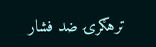ترهګرۍ ضد فشار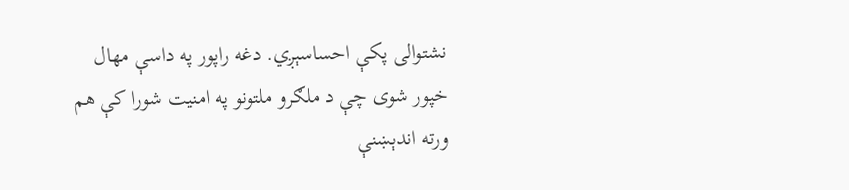نشتوالی پکې احساسېږي. دغه راپور په داسې مهال خپور شوی چې د ملګرو ملتونو په امنیت شورا کې هم ورته اندېښنې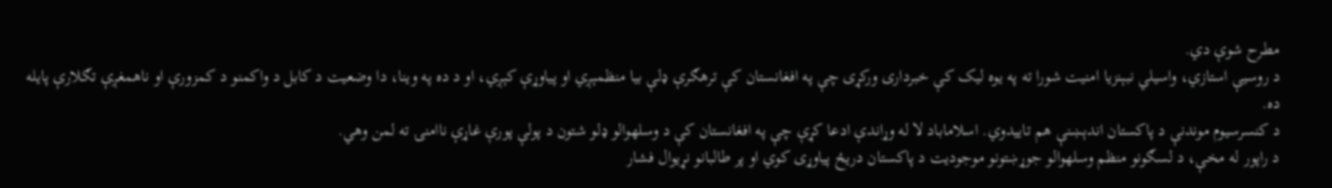مطرح شوې دي.
د روسیې استازي، واسیلي نبېنزیا امنیت شورا ته په یوه لیک کې خبرداری ورکړی چې په افغانستان کې ترهګرې ډلې بیا منظمېږي او پیاوړې کېږي، او د ده په وینا، دا وضعیت د کابل د واکمنو د کمزورې او ناهمغږې تګلارې پایله ده.
د کنسرسیوم موندنې د پاکستان اندېښنې هم تاییدوي. اسلاماباد لا له وړاندې ادعا کړې چې په افغانستان کې د وسلهوالو ډلو شتون د پولې پورې غاړې ناامنۍ ته لمن وهي.
د راپور له مخې، د لسګونو منظم وسلهوالو جوړښتونو موجودیت د پاکستان دریځ پیاوړی کوي او پر طالبانو نړیوال فشار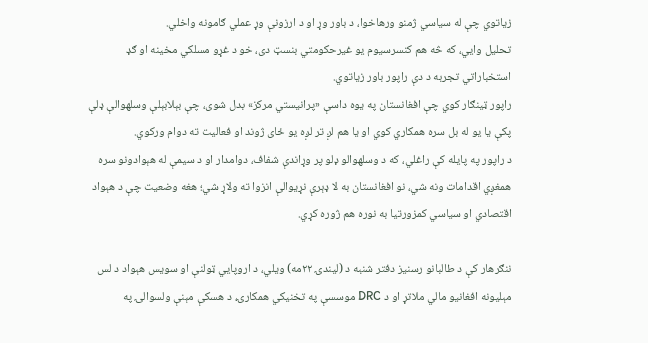زیاتوي چې له سیاسي ژمنو ورهاخوا، د باور وړ او د ارزونې وړ عملي ګامونه واخلي.
تحلیل وايي، که څه هم کنسرسیوم یو غیرحکومتي بنسټ دی، خو د غړو مسلکي مخینه او ګډ استخباراتي تجربه د دې راپور باور زیاتوي.
راپور ټینګار کوي چې افغانستان په یوه داسې «پرانیستي مرکز» بدل شوی، چې بېلابېلې وسلهوالې ډلې پکې یا یو له بل سره همکاري کوي او یا هم لږ تر لږه یو ځای ژوند او فعالیت ته دوام ورکوي.
د راپور په پایله کې راغلي، که د وسلهوالو ډلو پر وړاندې شفاف، دوامدار او د سیمې له هېوادونو سره همغږي اقدامات ونه شي، نو افغانستان به لا ډېرې نړیوالې انزوا ته ولاړ شي؛ هغه وضعیت چې د هېواد اقتصادي او سیاسي کمزورتیا به نوره هم ژوره کړي.

ننګرهار کې د طالبانو رسنیز دفتر شنبه د (لیندۍ ۲۲مه) ویلي، د اروپايي ټولنې او سویس هېواد د لس مېلیونه افغانیو مالي ملاتړ او د DRC موسسې په تخنیکي همکارۍ، د هسکې مېنې ولسوالۍ په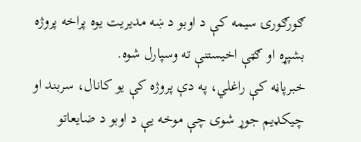ګورګورۍ سیمه کې د اوبو د ښه مدیریت یوه پراخه پروژه بشپړه او ګټې اخیستنې ته وسپارل شوه.
خبرپاڼه کې راغلي، په دې پروژه کې یو کانال، سربند او چیکډیم جوړ شوی چې موخه یې د اوبو د ضایعاتو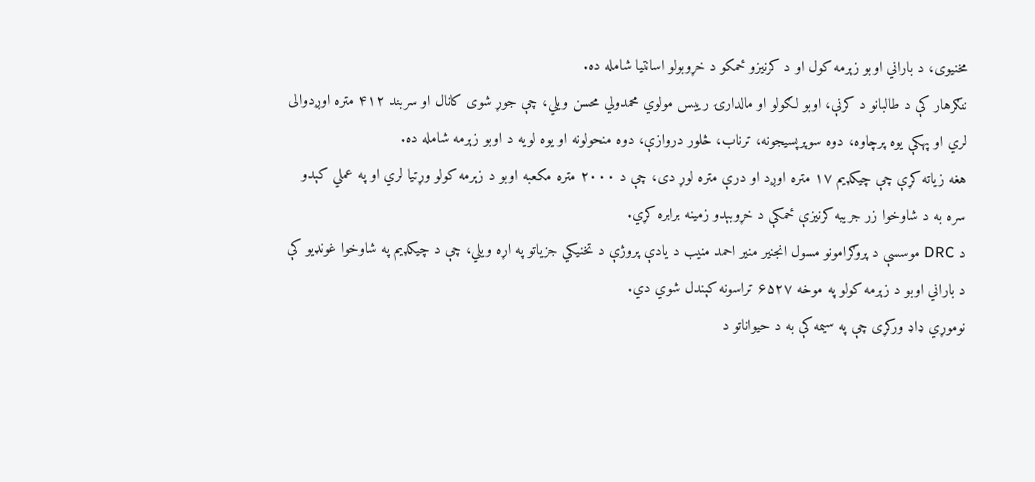مخنیوی، د باراني اوبو زېرمه کول او د کرنیزو ځمکو د خړوبولو اسانتیا شامله ده.
ننګرهار کې د طالبانو د کرنې، اوبو لګولو او مالدارۍ رییس مولوي محمدولي محسن ویلي، چې جوړ شوی کانال او سربند ۴۱۲ متره اوږدوالی لري او پهکې یوه پرچاوه، دوه سوپرپسیجونه، ترناب، څلور دروازې، دوه منحولونه او یوه لويه د اوبو زېرمه شامله ده.
هغه زیاته کړې چې چیکډیم ۱۷ متره اوږد او درې متره لوړ دی، چې د ۲۰۰۰ متره مکعبه اوبو د زېرمه کولو وړتیا لري او په عملي کېدو سره به د شاوخوا زر جریبه کرنیزې ځمکې د خړوبېدو زمینه برابره کړي.
د DRC موسسې د پروګرامونو مسول انجنیر منیر احمد منیب د یادې پروژې د تخنیکي جزیاتو په اړه ویلي، چې د چیکډیم په شاوخوا غونډیو کې د باراني اوبو د زېرمه کولو په موخه ۶۵۲۷ تراسونه کېندل شوي دي.
نوموړي ډاډ ورکړی چې په سیمه کې به د حیواناتو د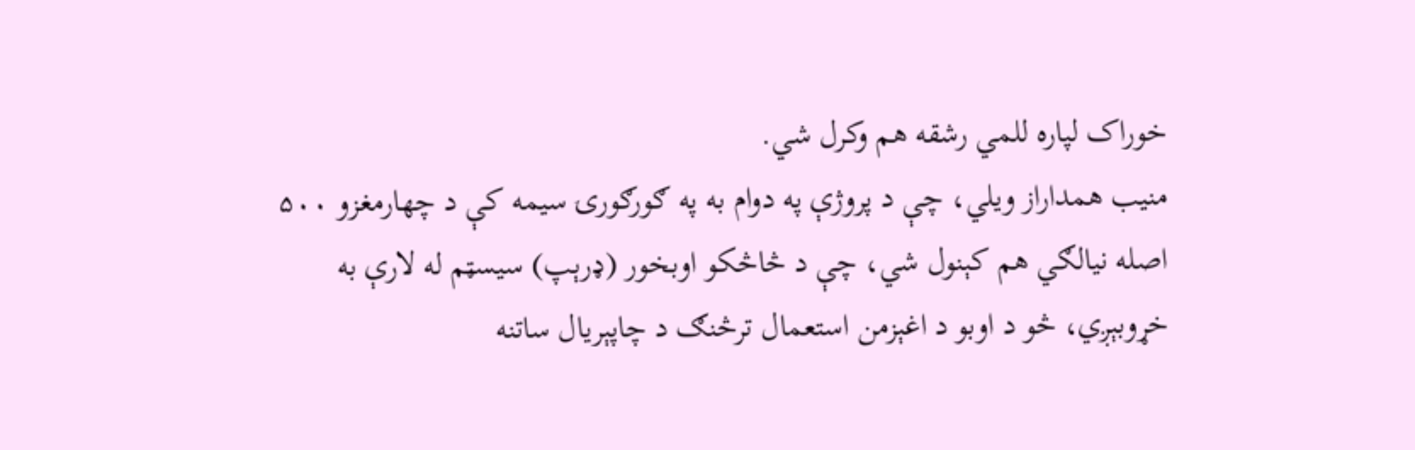خوراک لپاره للمي رشقه هم وکرل شي.
منیب همداراز ویلي، چې د پروژې په دوام به په ګورګورۍ سیمه کې د چهارمغزو ۵۰۰ اصله نیالګي هم کېنول شي، چې د څاڅکو اوبخور (ډرېپ) سیسټم له لارې به خړوبېږي، څو د اوبو د اغېزمن استعمال ترڅنګ د چاپېریال ساتنه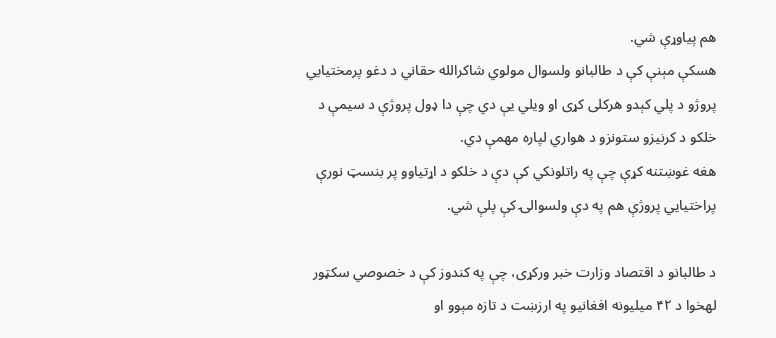هم پیاوړې شي.
هسکې مېنې کې د طالبانو ولسوال مولوي شاکرالله حقاني د دغو پرمختیايي پروژو د پلي کېدو هرکلی کړی او ویلي یې دي چې دا ډول پروژې د سیمې د خلکو د کرنیزو ستونزو د هواري لپاره مهمې دي.
هغه غوښتنه کړې چې په راتلونکي کې دې د خلکو د اړتیاوو پر بنسټ نورې پراختیایي پروژې هم په دې ولسوالۍ کې پلې شي.

د طالبانو د اقتصاد وزارت خبر ورکړی، چې په کندوز کې د خصوصي سکټور لهخوا د ۴۲ میلیونه افغانیو په ارزښت د تازه مېوو او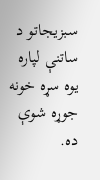سبزیجاتو د ساتنې لپاره یوه سړه خونه جوړه شوې ده.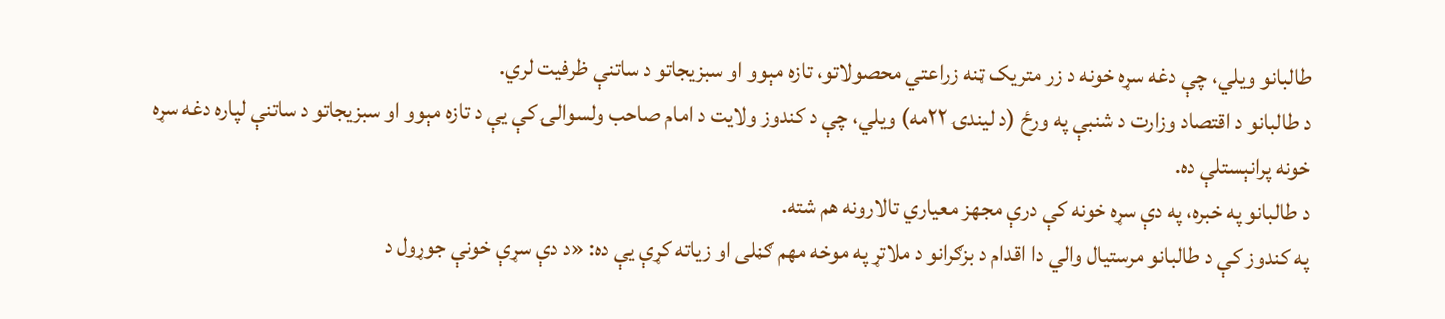طالبانو ویلي، چې دغه سړه خونه د زر متریک ټنه زراعتي محصولاتو، تازه مېوو او سبزیجاتو د ساتنې ظرفیت لري.
د طالبانو د اقتصاد وزارت د شنبې په ورځ (د لیندۍ ۲۲مه) ویلي، چې د کندوز ولایت د امام صاحب ولسوالۍ کې یې د تازه مېوو او سبزیجاتو د ساتنې لپاره دغه سړه خونه پرانېستلې ده.
د طالبانو په خبره، په دې سړه خونه کې درې مجهز معیاري تالارونه هم شته.
په کندوز کې د طالبانو مرستیال والي دا اقدام د بزګرانو د ملاتړ په موخه مهم ګڼلی او زیاته کړې یې ده: «د دې سړې خونې جوړول د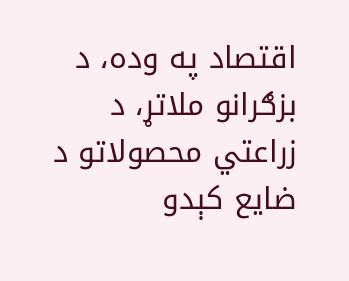اقتصاد په وده، د بزګرانو ملاتړ، د زراعتي محصولاتو د ضایع کېدو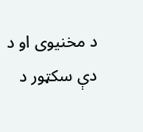د مخنیوی او د دې سکټور د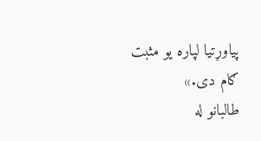پیاوړتیا لپاره یو مثبت ګام دی.»
طالبانو له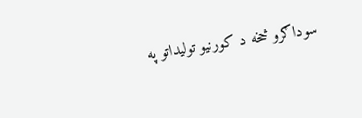سوداګرو څخه د کورنیو تولیداتو په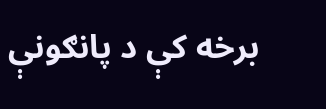برخه کې د پانګونې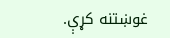غوښتنه کړې.